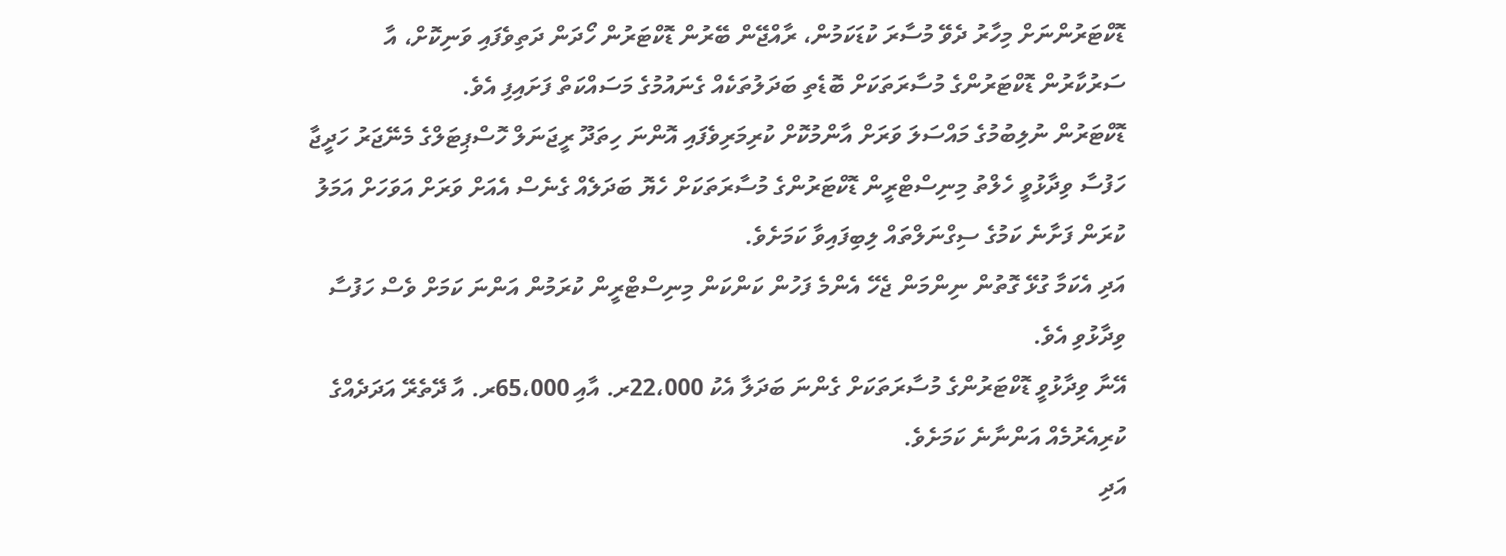ޑޮކްޓަރުންނަށް މިހާރު ދެވޭ މުސާރަ ކުޑަކަމުން، ރާއްޖޭން ބޭރުން ޑޮކްޓަރުން ހޯދަން ދަތިވެފައި ވަނިކޮށް، އާ ސަރުކާރުން ޑޮކްޓަރުންގެ މުސާރަތަކަށް ބޮޑެތި ބަދަލުތަކެއް ގެނައުމުގެ މަސައްކަތް ފަށައިފި އެވެ.
ޑޮކްޓަރުން ނުލިބުމުގެ މައްސަލަ ވަރަށް އާންމުކޮށް ކުރިމަރިވެފައި އޮންނަ ހިތަދޫ ރީޖަނަލް ހޮސްޕިޓަލްގެ މެނޭޖަރު ހަދީޖާ ހަފުސާ ވިދާޅުވީ ހެލްތު މިނިސްޓްރީން ޑޮކްޓަރުންގެ މުސާރަތަކަށް ހެޔޮ ބަދަލެއް ގެނެސް އެއަށް ވަރަށް އަވަހަށް އަމަލު ކުރަން ފަށާނެ ކަމުގެ ސިގްނަލްތައް ލިބިފައިވާ ކަމަށެވެ.
އަދި އެކަމާ ގުޅޭ ގޮތުން ނިންމަން ޖެހޭ އެންމެ ފަހުން ކަންކަން މިނިސްޓްރީން ކުރަމުން އަންނަ ކަމަށް ވެސް ހަފުސާ ވިދާޅުވި އެވެ.
އޭނާ ވިދާޅުވީ ޑޮކްޓަރުންގެ މުސާރަތަކަށް ގެންނަ ބަދަލާ އެކު 22،000ރ. އާއި 65،000ރ. އާ ދޭތެރޭ އަދަދެއްގެ ކުރިއެރުމެއް އަންނާނެ ކަމަށެވެ.
އަދި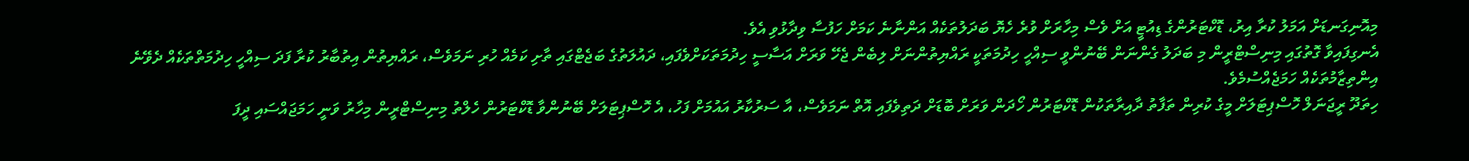މިއޮނިގަނޑަށް އަމަލު ކުރާ އިރު، ޑޮކްޓަރުންގެ ޑިއުޓީ އަށް ވެސް މިހާރަށް ވުރެ ހެޔޮ ބަދަލުތަކެއް އަންނާނެ ކަމަށް ހަފުސާ ވިދާޅުވި އެވެ.
އެނގިފައިވާ ގޮތުގައި މިނިސްޓްރީން މި ބަދަލު ގެންނަން ބޭނުންވީ ސިއްހީ ހިދުމަތަކީ ރައްޔިތުންނަށް ލިބެން ޖެހޭ ވަރަށް އަސާސީ ހިދުމަތަކަށްވެފައި، ދައުލަތުގެ ބަޖެޓްގައި ތާށި ކަމެއް ހުރި ނަމަވެސް، ރައްޔިތުން އިތުބާރު ކުރާ ފަދަ ސިއްހީ ހިދުމަތްތަކެއް ދެވޭނެ އިންތިޒާމުތަކެއް ހަމަޖެއްސުމެވެ.
ހިތަދޫ ރީޖަނަލް ހޮސްޕިޓަލަށް މީގެ ކުރިން ތަފާތު ދާއިރާތަކުން ޑޮކްޓަރުން ހޯދަން ވަރަށް ބޮޑަށް ދަތިވެފައި އޮތް ނަމަވެސް، އާ ސަރުކާރު އައުމަށް ފަހު، އެ ހޮސްޕިޓަލަށް ބޭނުންވާ ޑޮކްޓަރުން ހެލްތު މިނިސްޓްރީން މިހާރު ވަނީ ހަމަޖައްސައި ދީފަ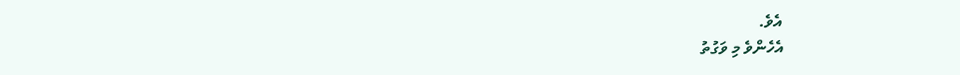އެވެ.
އެހެންވެ މި ވަގުތު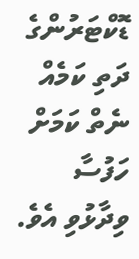ޑޮކްޓަރުންގެ ދަތި ކަމެއް ނެތް ކަމަށް ހަފުސާ ވިދާޅުވި އެވެ.